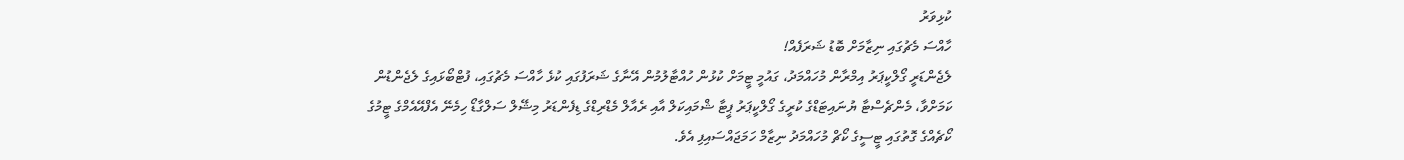ކުޅިވަރު
ހާއްސަ މެޗުގައި ނިޒާމަށް ބޮޑު ޝަރަފެއް!
ލެޖެންޑަރީ ގޯލްކީޕަރު އިމްރާން މުހައްމަދު، ގައުމީ ޓީމަށް ކުޅުން ހުއްޓާލުމުން އޭނާގެ ޝަރަފުގައި ކުޅެ ހާއްސަ މެޗުގައި، ފުޓްބޯޅައިގެ ލެޖެންޑުން ކަމަށްވާ، މެންޗެސްޓާ ޔުނައިޓަޑްގެ ކުރީގެ ގޯލްކީޕަރު ޕީޓާ ޝްމައިކަލް އާއި ރެއާލް މެޑްރިޑްގެ ޑިފެންޑަރު މިޝޭލް ސަލްގާޑޯ ހިމެނޭ އެފްއޭއެމްގެ ޓީމުގެ ކޯޗެއްގެ ގޮތުގައި ޓީސީގެ ކޯޗް މުހައްމަދު ނިޒާމް ހަމަޖައްސައިފި އެވެ.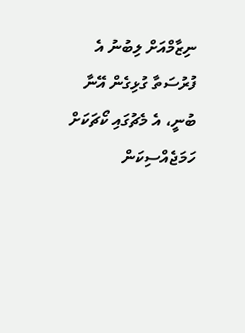ނިޒާމްއަށް ލިބުނު އެ ފުރުސަތާ ގުޅިގެން އޭނާ ބުނީ، އެ މެޗުގައި ކޯޗަކަށް ހަމަޖެއްސިކަން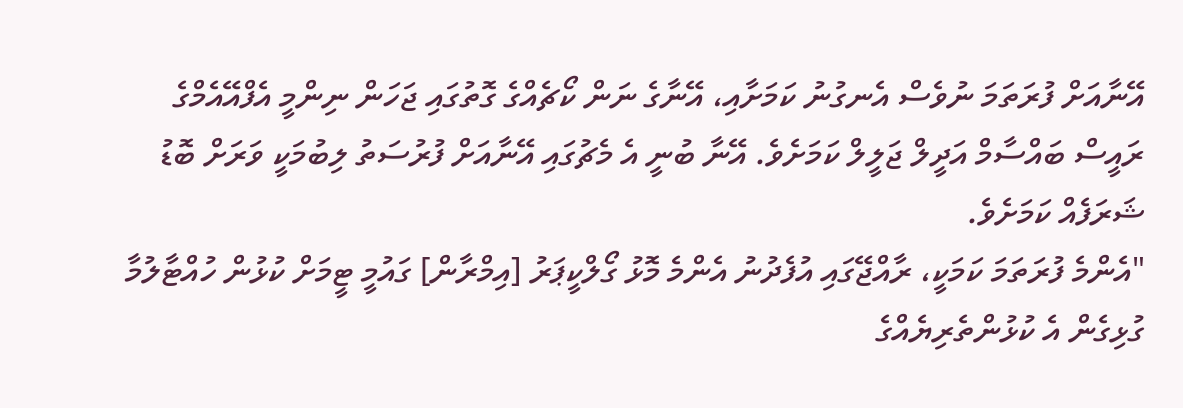އޭނާއަށް ފުރަތަމަ ނުވެސް އެނގުނު ކަމަށާއި، އޭނާގެ ނަން ކޯޗެއްގެ ގޮތުގައި ޖަހަން ނިންމީ އެފްއޭއެމްގެ ރައީސް ބައްސާމް އަދީލް ޖަލީލް ކަމަށެވެ. އޭނާ ބުނީ އެ މެޗުގައި އޭނާއަށް ފުރުސަތު ލިބުމަކީ ވަރަށް ބޮޑު ޝަރަފެއް ކަމަށެވެ.
"އެންމެ ފުރަތަމަ ކަމަކީ، ރާއްޖޭގައި އުފެދުނު އެންމެ މޮޅު ގޯލްކީޕަރު [އިމްރާން] ގައުމީ ޓީމަށް ކުޅުން ހުއްޓާލުމާ ގުޅިގެން އެ ކުޅުންތެރިޔެއްގެ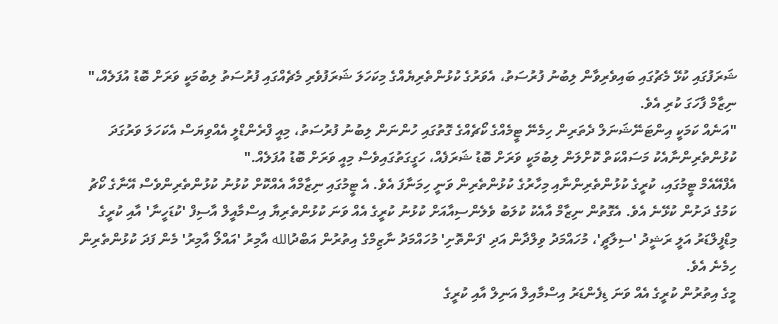ޝަރަފުގައި ކުޅޭ މެޗުގައި ބައިވެރިވާން ލިބުނު ފުރުސަތު، އެވަރުގެ ކުޅުންތެރިޔެއްގެ މިކަހަލަ ޝަރަފުވެރި މެޗެއްގައި ފުރުސަތު ލިބުމަކީ ވަރަށް ބޮޑު އުފަލެއް،" ނިޒާމް ފާހަގަ ކުރި އެވެ.
"އަނެއް ކަމަކީ އިންޓަނޭޝަނަލް ދެތަރިން ހިމެނޭ ޓީމެއްގެ ކޯޗެއްގެ ގޮތުގައި ހުންނަން ލިބުނު ފުރުސަތު، މިއީ ފްރެންޑްލީ އެއްވިޔަސް އެކަހަލަ ވަރުގަދަ ކުޅުންތެރިންނާއެކު މަސައްކަތް ކޮށްލަން ލިބުމަކީ ވަރަށް ބޮޑު ޝަރަފެއް، ހަގީގަތުގައިވެސް މިއީ ވަރަށް ބޮޑު އުފަލެއް."
އެފްއޭއެމް ޓީމުގައި، ކުރީގެ ކުޅުންތެރިންނާއި މިހާރުގެ ކުޅުންތެރިން ވަނީ ހިމަނާފަ އެވެ. އެ ޓީމުގައި ނިޒާމްއާ އެއްކޮށް ކުޅުނު ކުޅުންތެރިންވެސް އޭނާގެ ކޯޗު ކަމުގެ ދަށުން ކުޅޭނެ އެވެ. އެގޮތުން ނިޒާމް އާއެކު ކުލަބު ވެލެންސިއާއަށް ކުޅުނު ކުރީގެ އެއް ވަނަ ކުޅުންތެރިޔާ އިސްމާއީލް އާސިފް 'ކުޑަހީނާ' އާއި ކުރީގެ މިޑްފީލްޑަރު އަލީ ރަޝީދު 'ސިލާޗީ'، މުހައްމަދު ވިލްދާން އަދި 'ފަންތޮށި' މުހައްމަދު ނާޒިމްގެ އިތުރުން އަބްދުالله އާމިރު 'އައްލޯ އާމިރު' މެން ފަދަ ކުޅުންތެރިން ހިމެނެ އެވެ.
މީގެ އިތުރުން ކުރީގެ އެއް ވަނަ ޑިފެންޑަރު އިސްމާއިލް އަނިލް އާއި ކުރީގެ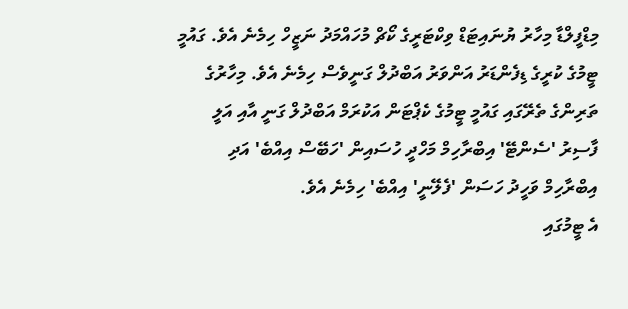މިޑްފީލްޑާ މިހާރު ޔުނައިޓަޑް ވިކްޓަރީގެ ކޯޗް މުހައްމަދު ނަޒީހް ހިމެނެ އެވެ. ގައުމީ ޓީމުގެ ކުރީގެ ޑިފެންޑަރު އަންވަރު އަބްދުލް ގަނީވެސް ހިމެނެ އެވެ. މިހާރުގެ ތަރިންގެ ތެރޭގައި ގައުމީ ޓީމުގެ ކެޕްޓަން އަކުރަމް އަބްދުލް ގަނީ އާއި އަލީ ފާސިރު 'ސެންޓޭ' އިބްރާހިމް މަހްދީ ހުސައިން 'ހަބޭސް އިއްބެ' އަދި އިބްރާހިމް ވަހީދު ހަސަން 'ފެލޭނީ' އިއްބެ' ހިމެނެ އެވެ.
އެ ޓީމުގައި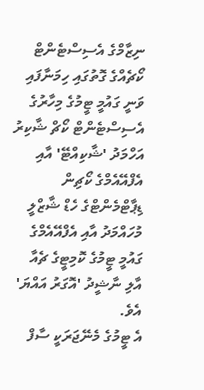ނިޒާމްގެ އެސިސްޓެންޓް ކޯޗެއްގެ ގޮތުގައި ހިމަނާފައި ވަނީ ގައުމީ ޓީމުގެ މިހާރުގެ އެސިސްޓެންޓް ކޯޗް ޝާކިރު އަހްމަދު 'ޝާކިއްޓޭ' އާއި އެފްއޭއެމްގެ ކޯޗިން ޑިޕާޓްމެންޓްގެ ހެޑް ޝާޒްލީ މުހައްމަދު އާއި އެފްއޭއެމްގެ ގައުމީ ޓީމުގެ ކޮމިޓީގެ ޗެއާ އާލި ނާޝީދު 'އޮގަރު އައްޔަ' އެވެ.
އެ ޓީމުގެ މެނޭޖަރަކީ ސާފް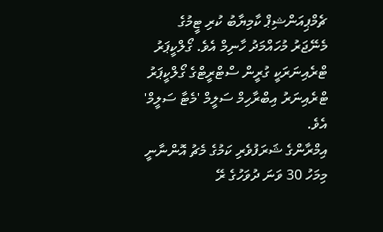ޗެމްޕިއަންޝިޕް ކާމިޔާބު ކުރި ޓީމުގެ މެނޭޖަރު މުހައްމަދު ހާނިމް އެވެ. ގޯލްކީޕަރު ޓްރެއިނަރަކީ ގުރީން ސްޓްރީޓްގެ ގޯލްކީޕަރު ޓްރެއިނަރު އިބްރާހިމް ސަލީމް 'މެޓާ ސަލީމް' އެވެ.
އިމްރާންގެ ޝަރަފުވެރި ކަމުގެ މެޗު އޮންނާނީ މިމަހު 30 ވަނަ ދުވަހުގެ ރޭ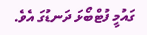ގައުމީ ފުޓްބޯޅަ ދަނޑުގަ އެވެ.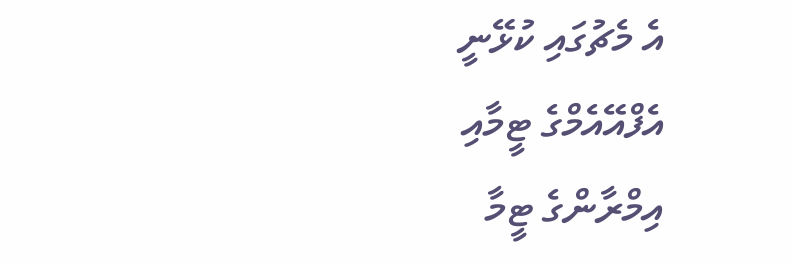އެ މެޗުގައި ކުޅޭނީ އެފްއޭއެމްގެ ޓީމާއި އިމްރާންގެ ޓީމާ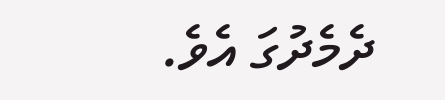ދެމެދުގަ އެވެ.